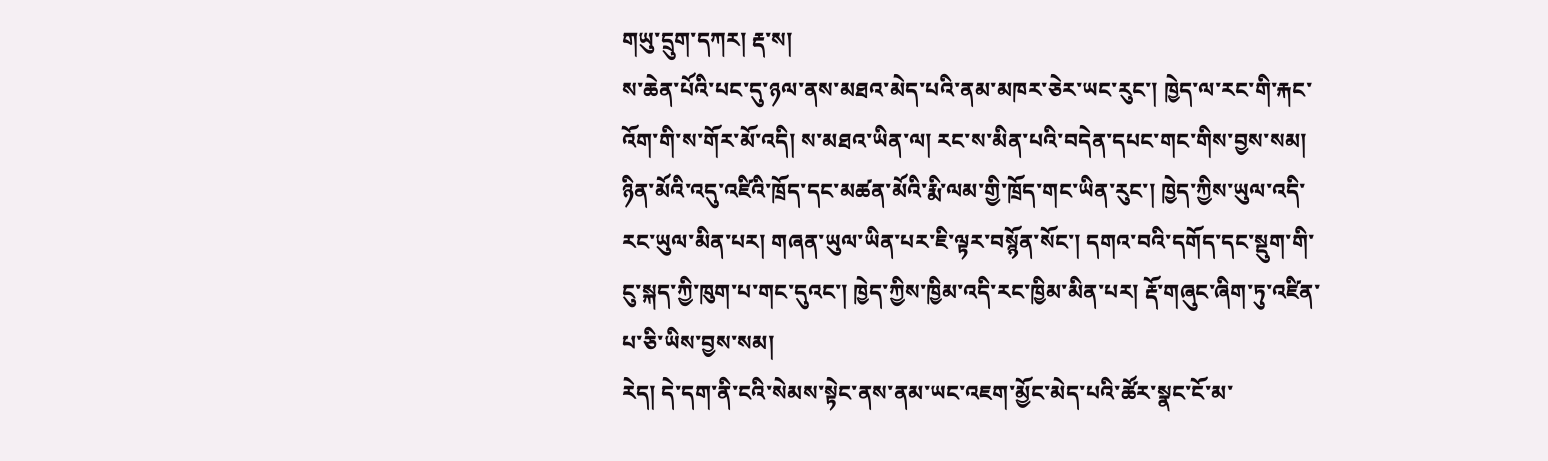གཡུ་དྲུག་དཀར། རྡ་ས།
ས་ཆེན་པོའི་པང་དུ་ཉལ་ནས་མཐའ་མེད་པའི་ནམ་མཁར་ཅེར་ཡང་རུང་། ཁྱེད་ལ་རང་གི་རྐང་འོག་གི་ས་གོར་མོ་འདི། ས་མཐའ་ཡིན་ལ། རང་ས་མིན་པའི་བདེན་དཔང་གང་གིས་བྱས་སམ། ཉིན་མོའི་འདུ་འཛིའི་ཁྲོད་དང་མཚན་མོའི་རྨི་ལམ་གྱི་ཁྲོད་གང་ཡིན་རུང་། ཁྱེད་ཀྱིས་ཡུལ་འདི་རང་ཡུལ་མིན་པར། གཞན་ཡུལ་ཡིན་པར་ཇི་ལྟར་བསྙོན་སོང་། དགའ་བའི་དགོད་དང་སྡུག་གི་ངུ་སྐད་ཀྱི་ཁུག་པ་གང་དུའང་། ཁྱེད་ཀྱིས་ཁྱིམ་འདི་རང་ཁྱིམ་མིན་པར། རྡོ་གཞུང་ཞིག་ཏུ་འཛིན་པ་ཅི་ཡིས་བྱས་སམ།
རེད། དེ་དག་ནི་ངའི་སེམས་སྟེང་ནས་ནམ་ཡང་འཇག་མྱོང་མེད་པའི་ཚོར་སྣང་ངོ་མ་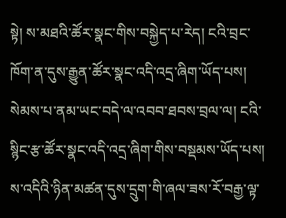སྟེ། ས་མཐའི་ཚོར་སྣང་གིས་བསྐྱེད་པ་རེད། ངའི་བྲང་ཁོག་ན་དུས་རྒྱུན་ཚོར་སྣང་འདི་འདྲ་ཞིག་ཡོད་པས། སེམས་པ་ནམ་ཡང་བདེ་ལ་འབབ་ཐབས་བྲལ་ལ། ངའི་སྙིང་རྩ་ཚོར་སྣང་འདི་འདྲ་ཞིག་གིས་བསྡམས་ཡོད་པས། ས་འདིའི་ཉིན་མཚན་དུས་དྲུག་གི་ཞལ་ཟས་རོ་བརྒྱ་ལྟ་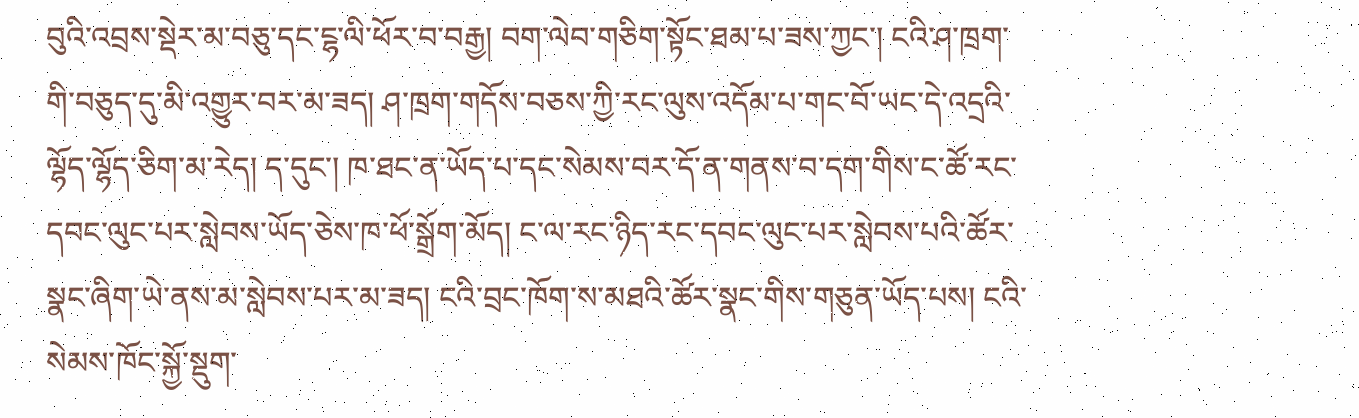བུའི་འབྲས་སྡེར་མ་བཅུ་དང་ངྷ་ལི་ཕོར་བ་བརྒྱ། བག་ལེབ་གཅིག་སྟོང་ཐམ་པ་ཟས་ཀྱང་། ངའི་ཤ་ཁྲག་གི་བཅུད་དུ་མི་འགྱུར་བར་མ་ཟད། ཤ་ཁྲག་གདོས་བཅས་ཀྱི་རང་ལུས་འདོམ་པ་གང་བོ་ཡང་དེ་འདྲའི་ལྷོད་ལྷོད་ཅིག་མ་རེད། ད་དུང་། ཁ་ཐང་ན་ཡོད་པ་དང་སེམས་བར་དོ་ན་གནས་བ་དག་གིས་ང་ཚོ་རང་དབང་ལུང་པར་སླེབས་ཡོད་ཅེས་ཁ་ཕོ་སྒྲོག་མོད། ང་ལ་རང་ཉིད་རང་དབང་ལུང་པར་སླེབས་པའི་ཚོར་སྣང་ཞིག་ཡེ་ནས་མ་སླེབས་པར་མ་ཟད། ངའི་བྲང་ཁོག་ས་མཐའི་ཚོར་སྣང་གིས་གཅུན་ཡོད་པས། ངའི་སེམས་ཁོང་སྐྱོ་སྡུག་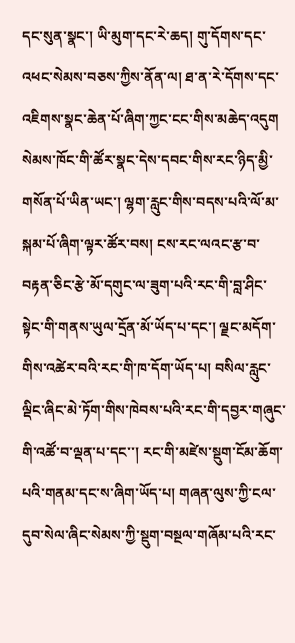དང་སུན་སྣང་། ཡི་མུག་དང་རེ་ཆད། གུ་དོགས་དང་འཕང་སེམས་བཅས་ཀྱིས་ནོན་ལ། ཐ་ན་རེ་དོགས་དང་འཇིགས་སྣང་ཆེན་པོ་ཞིག་ཀྱང་ངང་གིས་མཆེད་འདུག
སེམས་ཁོང་གི་ཚོར་སྣང་དེས་དབང་གིས་རང་ཉིད་མྱི་གསོན་པོ་ཡིན་ཡང་། ལྷག་རླུང་གིས་བདས་པའི་ལོ་མ་སྐམ་པོ་ཞིག་ལྟར་ཚོར་བས། ངས་རང་ལའང་རྩ་བ་བརྟན་ཅིང་རྩེ་མོ་དགུང་ལ་ཟུག་པའི་རང་གི་བླ་ཤིང་སྟེང་གི་གནས་ཡུལ་དྲོན་མོ་ཡོད་པ་དང་། ལྗང་མདོག་གིས་འཚེར་བའི་རང་གི་ཁ་དོག་ཡོད་པ། བསིལ་རླུང་ལྡིང་ཞིང་མེ་ཏོག་གིས་ཁེབས་པའི་རང་གི་དབྱར་གཞུང་གི་འཚོ་བ་ལྡན་པ་དང་་། རང་གི་མཛེས་སྡུག་ངོམ་ཆོག་པའི་གནམ་དང་ས་ཞིག་ཡོད་པ། གཞན་ལུས་ཀྱི་ངལ་དུབ་སེལ་ཞིང་སེམས་ཀྱི་སྡུག་བསྔལ་གཞོམ་པའི་རང་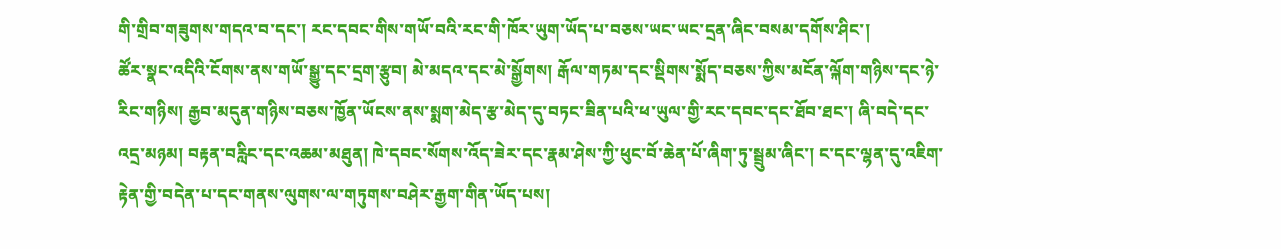གི་གྲིབ་གཟུགས་གདའ་བ་དང་། རང་དབང་གིས་གཡོ་བའི་རང་གི་ཁོར་ཡུག་ཡོད་པ་བཅས་ཡང་ཡང་དྲན་ཞིང་བསམ་དགོས་ཤིང་།
ཚོར་སྣང་འདིའི་ངོགས་ནས་གཡོ་སྒྱུ་དང་དྲག་རྩུབ། མེ་མདའ་དང་མེ་སྒྱོགས། རྒོལ་གཏམ་དང་སྡིགས་སྨོད་བཅས་ཀྱིས་མངོན་ལྐོག་གཉིས་དང་ཉེ་རིང་གཉིས། རྒྱབ་མདུན་གཉིས་བཅས་ཁྱོན་ཡོངས་ནས་སྨག་མེད་རྩ་མེད་དུ་བཏང་ཟིན་པའི་ཕ་ཡུལ་གྱི་རང་དབང་དང་ཐོབ་ཐང་། ཞི་བདེ་དང་འདྲ་མཉམ། བརྟན་བརླིང་དང་འཆམ་མཐུན། ཁེ་དབང་སོགས་འོད་ཟེར་དང་རྣམ་ཤེས་ཀྱི་ཕུང་བོ་ཆེན་པོ་ཞིག་ཏུ་སྦྲུམ་ཞིང་། ང་དང་ལྷན་དུ་འཇིག་རྟེན་གྱི་བདེན་པ་དང་གནས་ལུགས་ལ་གཏུགས་བཤེར་རྒྱག་གིན་ཡོད་པས།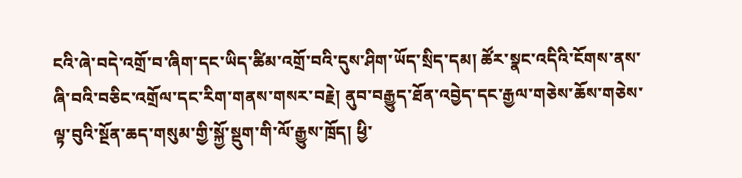ངའི་ཞེ་བདེ་འགྲོ་བ་ཞིག་དང་ཡིད་ཚིམ་འགྲོ་བའི་དུས་ཤིག་ཡོད་སྲིད་དམ། ཚོར་སྣང་འདིའི་ངོགས་ནས་ཞི་བའི་བཅིང་འགྲོལ་དང་རིག་གནས་གསར་བརྗེ། ནུབ་བརྒྱུད་ཐོན་འབྱེད་དང་རྒྱལ་གཅེས་ཆོས་གཅེས་ལྟ་བུའི་སྔོན་ཆད་གསུམ་གྱི་སྐྱོ་སྡུག་གི་ལོ་རྒྱུས་ཁྲོད། ཕྱི་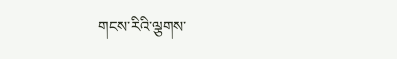གངས་རིའི་ལྕགས་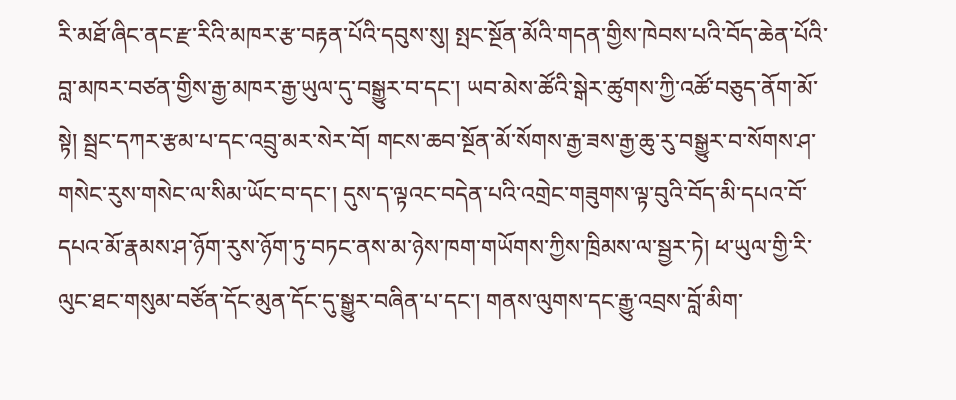རི་མཐོ་ཞིང་ནང་རྫ་རིའི་མཁར་རྩ་བརྟན་པོའི་དབུས་སུ། སྤང་སྔོན་མོའི་གདན་གྱིས་ཁེབས་པའི་བོད་ཆེན་པོའི་བླ་མཁར་བཙན་གྱིས་རྒྱ་མཁར་རྒྱ་ཡུལ་དུ་བསྒྱུར་བ་དང་། ཡབ་མེས་ཚོའི་སྒེར་ཚུགས་ཀྱི་འཚོ་བཅུད་ནོག་མོ་སྟེ། སྦྲང་དཀར་རྩམ་པ་དང་འབྲུ་མར་སེར་བོ། གངས་ཆབ་སྔོན་མོ་སོགས་རྒྱ་ཟས་རྒྱ་ཆུ་རུ་བསྒྱུར་བ་སོགས་ཤ་གསེང་རུས་གསེང་ལ་སིམ་ཡོང་བ་དང་། དུས་ད་ལྟའང་བདེན་པའི་འགྲེང་གཟུགས་ལྟ་བུའི་བོད་མི་དཔའ་བོ་དཔའ་མོ་རྣམས་ཤ་ཉོག་རུས་ཉོག་ཏུ་བཏང་ནས་མ་ཉེས་ཁག་གཡོགས་ཀྱིས་ཁྲིམས་ལ་སྦྱར་ཏེ། ཕ་ཡུལ་གྱི་རི་ལུང་ཐང་གསུམ་བཙོན་དོང་མུན་དོང་དུ་སྒྱུར་བཞིན་པ་དང་། གནས་ལུགས་དང་རྒྱུ་འབྲས་བློ་མིག་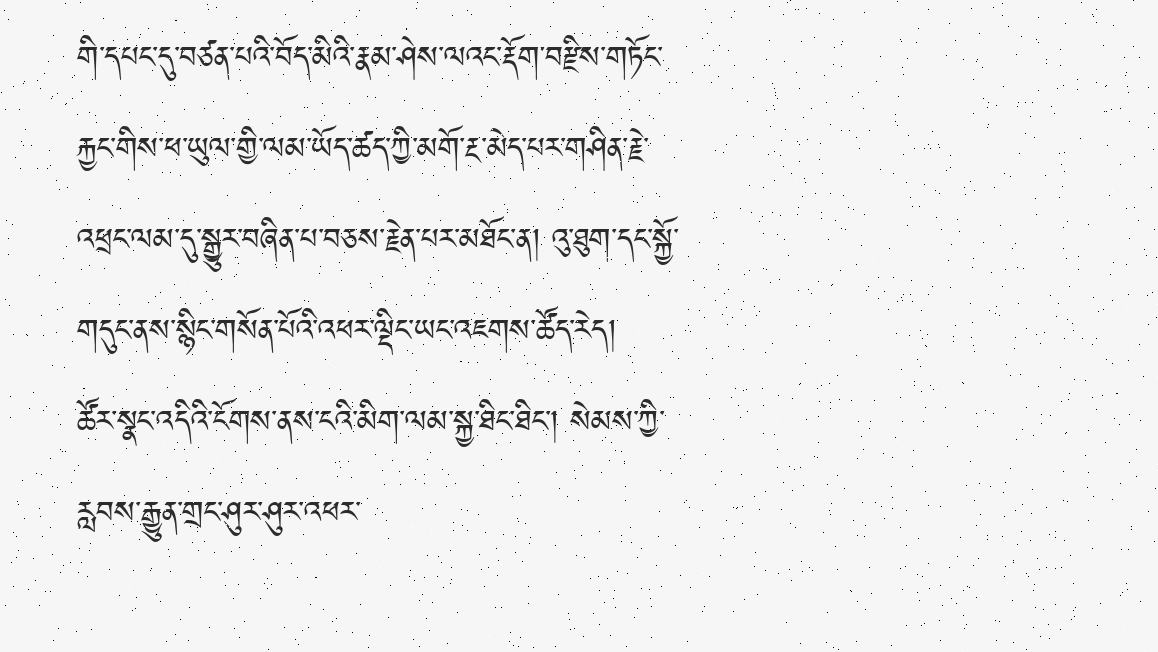གི་དཔང་དུ་བཙན་པའི་བོད་མིའི་རྣམ་ཤེས་ལའང་རྡོག་བརྫིས་གཏོང་རྐྱང་གིས་ཕ་ཡུལ་གྱི་ལམ་ཡོད་ཚད་ཀྱི་མགོ་རྔ་མེད་པར་གཤིན་རྗེ་འཕྲང་ལམ་དུ་སྒྱུར་བཞིན་པ་བཅས་རྗེན་པར་མཐོང་ན། འུ་ཐུག་དང་སྐྱོ་གདུང་ནས་སྙིང་གསོན་པོའི་འཕར་ལྡིང་ཡང་འཇགས་ཚོད་རེད།
ཚོར་སྣང་འདིའི་ངོགས་ནས་ངའི་མིག་ལམ་སྐྱ་ཐིང་ཐིང་། སེམས་ཀྱི་རླབས་རྒྱུན་གྲང་ཤུར་ཤུར་འཕར་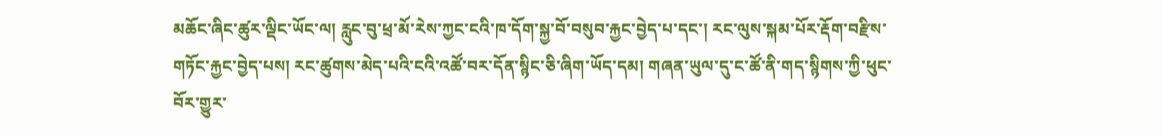མཆོང་ཞིང་ཚུར་ལྡིང་ཡོང་ལ། རླུང་བུ་ཕྲ་མོ་རེས་ཀྱང་ངའི་ཁ་དོག་སྐྱ་བོ་བསུབ་རྐྱང་བྱེད་པ་དང་། རང་ལུས་སྐམ་པོར་རྡོག་བརྫིས་གཏོང་རྐྱང་བྱེད་པས། རང་ཚུགས་མེད་པའི་ངའི་འཚོ་བར་དོན་སྙིང་ཅི་ཞིག་ཡོད་དམ། གཞན་ཡུལ་དུ་ང་ཚོ་ནི་གད་སྙིགས་ཀྱི་ཕུང་བོར་གྱུར་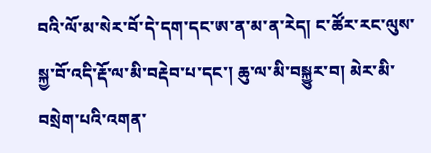བའི་ལོ་མ་སེར་བོ་དེ་དག་དང་ཨ་ན་མ་ན་རེད། ང་ཚོར་རང་ལུས་སྐྱ་བོ་འདི་རྡོ་ལ་མི་བརྡེབ་པ་དང་། ཆུ་ལ་མི་བསྐྱུར་བ། མེར་མི་བསྲེག་པའི་འགན་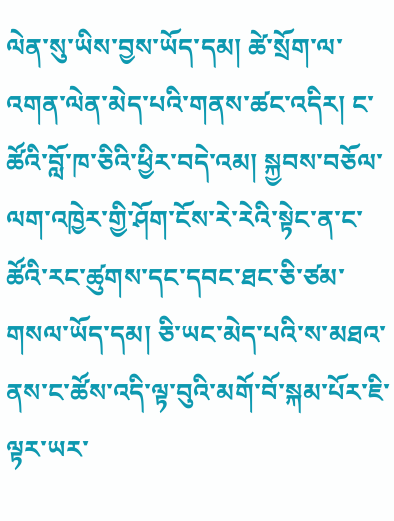ལེན་སུ་ཡིས་བྱས་ཡོད་དམ། ཚེ་སྲོག་ལ་འགན་ལེན་མེད་པའི་གནས་ཚང་འདིར། ང་ཚོའི་བློ་ཁ་ཅིའི་ཕྱིར་བདེ་འམ། སྐྱབས་བཅོལ་ལག་འཁྱེར་གྱི་ཤོག་ངོས་རེ་རེའི་སྟེང་ན་ང་ཚོའི་རང་ཚུགས་དང་དབང་ཐང་ཅི་ཙམ་གསལ་ཡོད་དམ། ཅི་ཡང་མེད་པའི་ས་མཐའ་ནས་ང་ཚོས་འདི་ལྟ་བུའི་མགོ་བོ་སྐམ་པོར་ཇི་ལྟར་ཡར་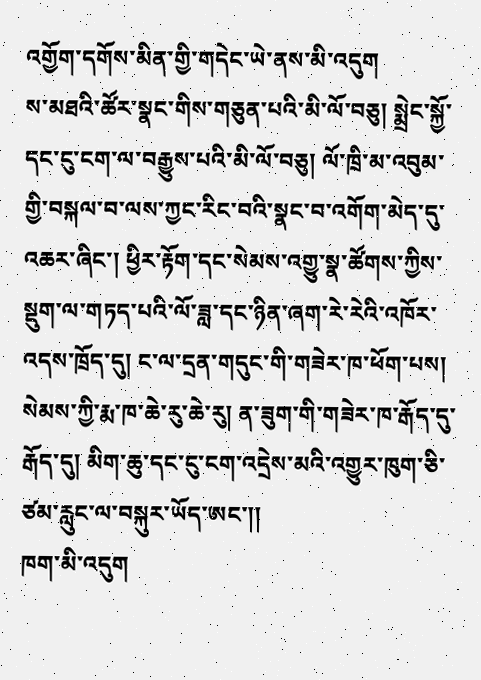འགྱོག་དགོས་མིན་གྱི་གདེང་ཡེ་ནས་མི་འདུག
ས་མཐའི་ཚོར་སྣང་གིས་གཅུན་པའི་མི་ལོ་བཅུ། སྨྲེང་སྐྱོ་དང་ངུ་ངག་ལ་བརྒྱུས་པའི་མི་ལོ་བཅུ། ལོ་ཁྲི་མ་འབུམ་གྱི་བསྐལ་བ་ལས་ཀྱང་རིང་བའི་སྣང་བ་འགོག་མེད་དུ་འཆར་ཞིང་། ཕྱིར་རྟོག་དང་སེམས་འགྱུ་སྣ་ཚོགས་ཀྱིས་སྡུག་ལ་གཏད་པའི་ལོ་ཟླ་དང་ཉིན་ཞག་རེ་རེའི་འཁོར་འདས་ཁྲོད་དུ། ང་ལ་དྲན་གདུང་གི་གཟེར་ཁ་ཕོག་པས། སེམས་ཀྱི་རྨ་ཁ་ཆེ་རུ་ཆེ་རུ། ན་ཟུག་གི་གཟེར་ཁ་རྒོད་དུ་རྒོད་དུ། མིག་ཆུ་དང་ངུ་ངག་འདྲེས་མའི་འགྱུར་ཁུག་ཅི་ཙམ་རླུང་ལ་བསྐུར་ཡོད་ཨང་།།
ཁག་མི་འདུག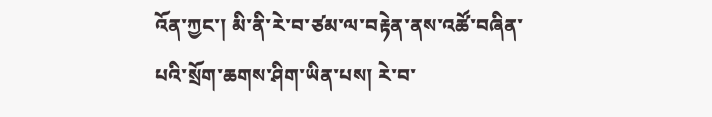འོན་ཀྱང་། མི་ནི་རེ་བ་ཙམ་ལ་བརྟེན་ནས་འཚོ་བཞིན་པའི་སྲོག་ཆགས་ཤིག་ཡིན་པས། རེ་བ་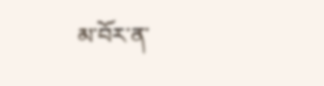མ་བོར་ན་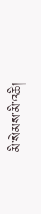མི་སེམས་མི་འཆི།